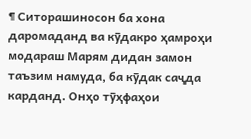¶ Ситорашиносон ба хона даромаданд ва кӯдакро ҳамроҳи модараш Марям дидан замон таъзим намуда, ба кӯдак саҷда карданд. Онҳо тӯҳфаҳои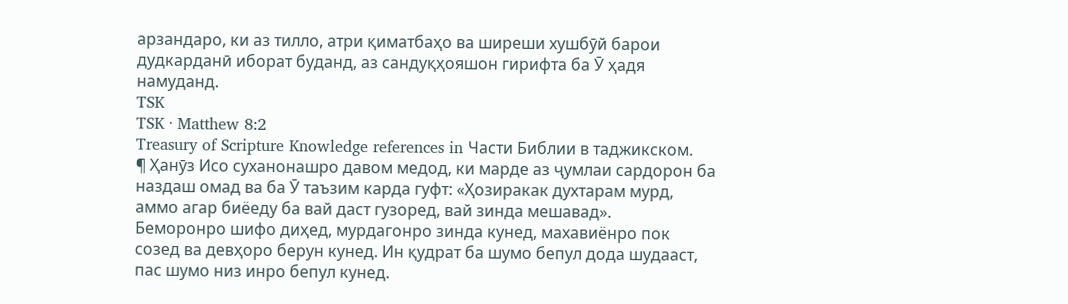арзандаро, ки аз тилло, атри қиматбаҳо ва ширеши хушбӯй барои дудкарданӣ иборат буданд, аз сандуқҳояшон гирифта ба Ӯ ҳадя намуданд.
TSK
TSK · Matthew 8:2
Treasury of Scripture Knowledge references in Части Библии в таджикском.
¶ Ҳанӯз Исо суханонашро давом медод, ки марде аз ҷумлаи сардорон ба наздаш омад ва ба Ӯ таъзим карда гуфт: «Ҳозиракак духтарам мурд, аммо агар биёеду ба вай даст гузоред, вай зинда мешавад».
Беморонро шифо диҳед, мурдагонро зинда кунед, махавиёнро пок созед ва девҳоро берун кунед. Ин қудрат ба шумо бепул дода шудааст, пас шумо низ инро бепул кунед.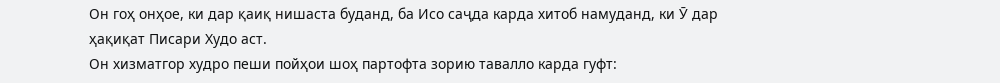Он гоҳ онҳое, ки дар қаиқ нишаста буданд, ба Исо саҷда карда хитоб намуданд, ки Ӯ дар ҳақиқат Писари Худо аст.
Он хизматгор худро пеши пойҳои шоҳ партофта зорию тавалло карда гуфт: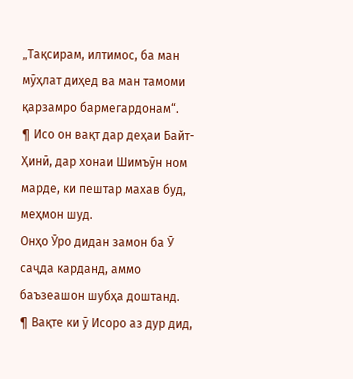„Тақсирам, илтимос, ба ман мӯҳлат диҳед ва ман тамоми қарзамро бармегардонам“.
¶ Исо он вақт дар деҳаи Байт-Ҳинӣ, дар хонаи Шимъӯн ном марде, ки пештар махав буд, меҳмон шуд.
Онҳо Ӯро дидан замон ба Ӯ саҷда карданд, аммо баъзеашон шубҳа доштанд.
¶ Вақте ки ӯ Исоро аз дур дид,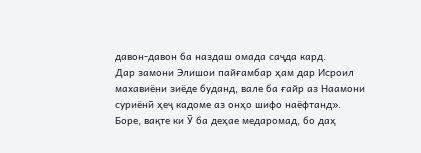давон-давон ба наздаш омада саҷда кард.
Дар замони Элишои пайғамбар ҳам дар Исроил махавиёни зиёде буданд, вале ба ғайр аз Наамони суриёнӣ ҳеҷ кадоме аз онҳо шифо наёфтанд».
Боре, вақте ки Ӯ ба деҳае медаромад, бо даҳ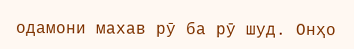одамони махав рӯ ба рӯ шуд. Онҳо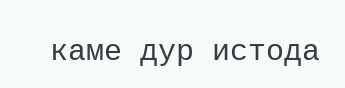каме дур истода